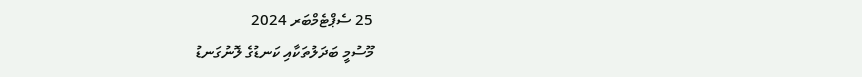25 ސެޕްޓެމްބަރ 2024
މޫސުމީ ބަދަލުތަކާއި ކަނޑުގެ ލޮނުގަނޑު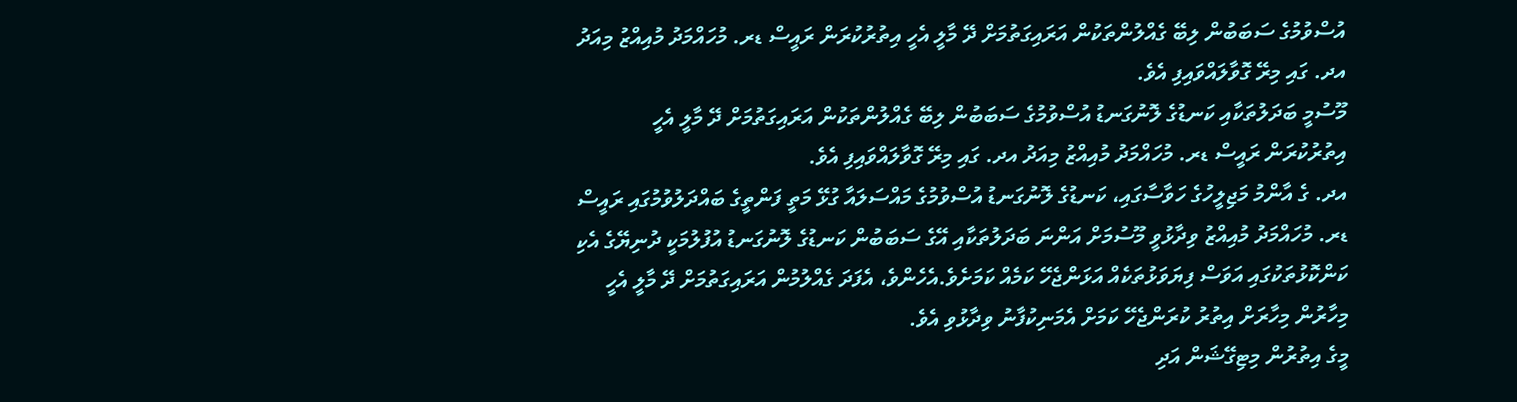އުސްވުމުގެ ސަބަބުން ލިބޭ ގެއްލުންތަކުން އަރައިގަތުމަށް ދޭ މާލީ އެހީ އިތުރުކުރަން ރައީސް ޑރ. މުހައްމަދު މުއިއްޒު މިއަދު އދ. ގައި މިރޭ ގޮވާލައްވައިފި އެވެ.
މޫސުމީ ބަދަލުތަކާއި ކަނޑުގެ ލޮނުގަނޑު އުސްވުމުގެ ސަބަބުން ލިބޭ ގެއްލުންތަކުން އަރައިގަތުމަށް ދޭ މާލީ އެހީ އިތުރުކުރަން ރައީސް ޑރ. މުހައްމަދު މުއިއްޒު މިއަދު އދ. ގައި މިރޭ ގޮވާލައްވައިފި އެވެ.
އދ. ގެ އާންމު މަޖިލީހުގެ ހަވާސާގައި، ކަނޑުގެ ލޮނުގަނޑު އުސްވުމުގެ މައްސަލައާ ގުޅޭ މަތީ ފަންތީގެ ބައްދަލުވުމުގައި ރައީސް ޑރ. މުހައްމަދު މުއިއްޒު ވިދާޅުވީ މޫސުމަށް އަންނަ ބަދަލުތަކާއި އޭގެ ސަބަބުން ކަނޑުގެ ލޮނުގަނޑު އުފުލުމަކީ ދުނިޔޭގެ އެކި ކަންކޮޅުތަކުގައި އަވަސް ފިޔަވަޅުތަކެއް އަޅަންޖެހޭ ކަމެއް ކަމަށެވެ.އެހެންވެ، އެފަދަ ގެއްލުމުން އަރައިގަތުމަށް ދޭ މާލީ އެހީ މިހާރުން މިހާރަށް އިތުރު ކުރަންޖެހޭ ކަމަށް އެމަނިކުފާނު ވިދާޅުވި އެވެ.
މީގެ އިތުރުން މިޓިގޭޝަން އަދި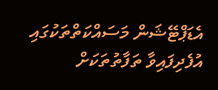އެޑަޕްޓޭޝަން މަސައްކަތްތަކުގައި އުފެދިފައިވާ ތަފާތުތަކަށް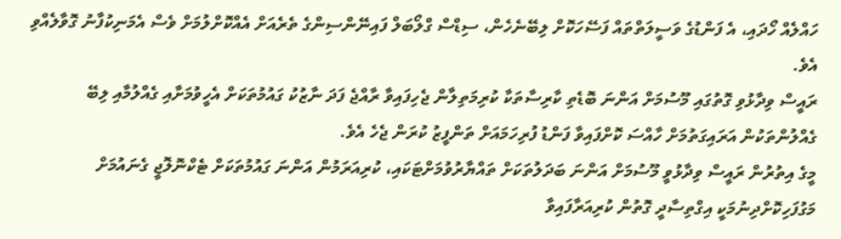ހައްލެއް ހޯދައި، އެ ފަންޑުގެ ވަސީލަތްތައް ފަސޭހަކޮށް ލިބޭނެހެން، ސިޑްސް ގްލޯބަލް ފައިނޭންސިންގެ ތެރެއަށް އެއްކޮށްލުމަށް ވެސް އެމަނިކުފާނު ގޮވާލެއްވި އެވެ.
ރައީސް ވިދާޅުވި ގޮތުގައި މޫސުމަށް އަންނަ ބޮޑެތި ކާރިސާތަކާ ކުރިމަތިލާން ޖެހިފައިވާ ރާއްޖެ ފަދަ ނާޒުކު ގައުމުތަކަށް އެހީވުމަށާއި ގެއްލުމާއި ލިބޭ ގެއްލުންތަކުން އަރައިގަތުމަށް ހާއްސަ ކޮށްފައިވާ ފަންޑު ފުރިހަމައަށް ތަންފީޒު ކުރަން ޖެހެ އެވެ.
މީގެ އިތުރުން ރައީސް ވިދާޅުވީ މޫސުމަށް އަންނަ ބަދަލުތަކަށް ތައްޔާރުވުމަށްޓަކައި، ކުރިއަރަމުން އަންނަ ގައުމުތަކަށް ޓެކްނޮލޮޖީ ގެނައުމަށް މަގުފަހިކޮށްދިނުމަކީ އިގްތިސާދީ ގޮތުން ކުރިއަރާފައިވާ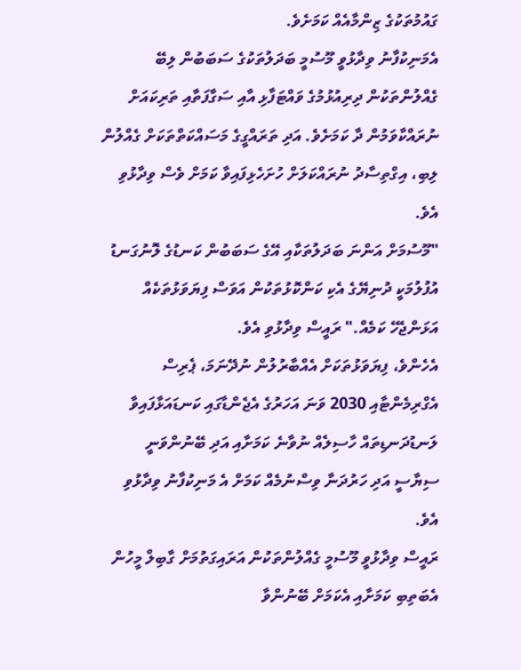ގައުމުތަކުގެ ޒިންމާއެއް ކަމަށެވެ.
އެމަނިކުފާނު ވިދާޅުވީ މޫސުމީ ބަދަލުތަކުގެ ސަބަބުން ލިބޭ ގެއްލުންތަކުން ދިރިއުޅުމުގެ ވައްޓަފާޅި އާއި ސަގާފަތާއި ތަރިކައަށް ނުރައްކާވަމުން ދާ ކަމަށެވެ. އަދި ތަރައްގީގެ މަސައްކަތްތަކަށް ގެއްލުން ލިބި، އިގްތިސާދު ނުރައްކަލަށް ހުށަހެޅިފައިވާ ކަމަށް ވެސް ވިދާޅުވި އެވެ.
"މޫސުމަށް އަންނަ ބަދަލުތަކާއި އޭގެ ސަބަބުން ކަނޑުގެ ލޮނުގަނޑު އުފުލުމަކީ ދުނިޔޭގެ އެކި ކަންކޮޅުތަކުން އަވަސް ފިޔަވަޅުތަކެއް އަޅަންޖެހޭ ކަމެއް." ރައީސް ވިދާޅުވި އެވެ.
އެހެންވެ، ފިޔަވަޅުތަކަށް އެއްބާރުލުން ނުދޭނަމަ، ޕެރިސް އެގްރިމެންޓާއި 2030 ވަނަ އަހަރުގެ އެޖެންޑާގައި ކަނޑައަޅާފައިވާ ލަނޑުދަނޑިތައް ހާސިލެއް ނުވާނެ ކަމަށާއި އަދި ބޭނުންވަނީ ސިޔާސީ އަދި ހަރުދަނާ ވިސްނުމެއް ކަމަށް އެ މަނިކުފާނު ވިދާޅުވި އެވެ.
ރައީސް ވިދާޅުވީ މޫސުމީ ގެއްލުންތަކުން އަރައިގަތުމަށް ގާބިލް މީހުން އެބަތިބި ކަމަށާއި އެކަމަށް ބޭނުންވާ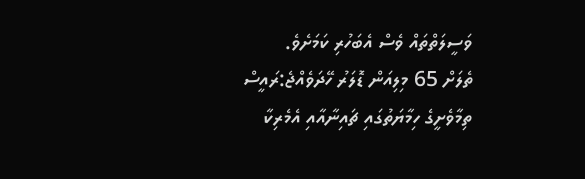ވަސީލަތްތައް ވެސް އެބަހުރި ކަމަށެވެ.
ތެލަށް 65 މިލިއަން ޑޮލަރު ހޭދަވެއްޖެ:ރައީސް
ތިމާވެށީގެ ހިމާޔަތުގައި ޗައިނާއާއި އެމެރިކާ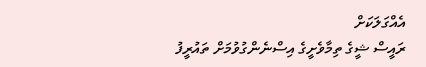އެއްގަލަކަށް
ރައީސް ޝީގެ ތިމާވެށީގެ އިސްނެންގުވުމަށް ތައުރީފު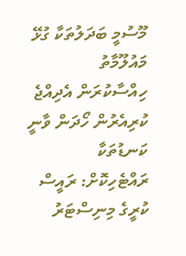މޫސުމީ ބަދަލުތަކާ ގުޅޭ މައުލޫމާތު ހިއްސާކުރަން އެދިއްޖެ
ކުރިއެރުން ހޯދަން ވާނީ ކަނޑުތަކާ ރައްޓެހިކޮށް: ރައީސް
ކުރީގެ މިނިސްޓަރު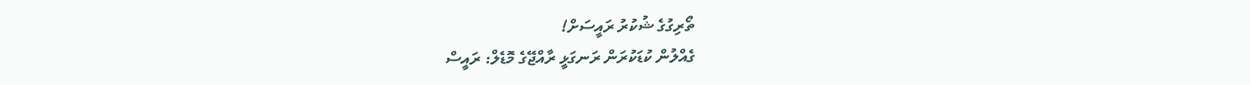ތޯރިގުގެ ޝުކުރު ރައީސަށް!
ގެއްލުން ކުޑަކުރަން ރަނގަޅީ ރާއްޖޭގެ މޮޑެލް: ރައީސް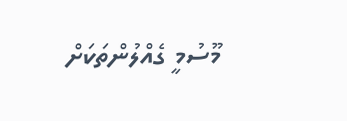މޫސުމީ ގެއްލުންތަކަށް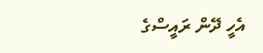އެހީ ދޭން ރައީސްގެ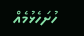ހުށަހެޅުމެއް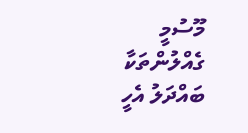މޫސުމީ ގެއްލުންތަކާ ބައްދަލު އެހީ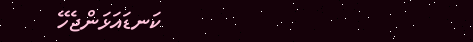ކަނޑައަޅަންޖެހޭ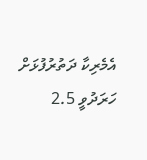އެމެރިކާ ދަތުރުފުޅަށް ހަރަދުވީ 2.5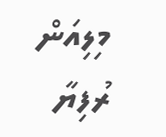މިލިއަން ރުފިޔާ